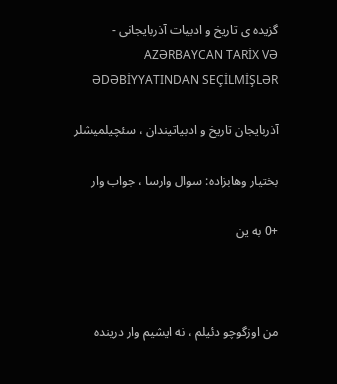گزیده ی تاریخ و ادبیات آذربایجانی - AZƏRBAYCAN TARİX VƏ ƏDƏBİYYATINDAN SEÇİLMİŞLƏR

آذربایجان تاریخ و ادبیاتیندان ، سئچیلمیشلر

بختیار وهابزاده: سوال وارسا ، جواب وار

+0 به ین



من اوزگوچو دئیلم ، نه ایشیم وار درینده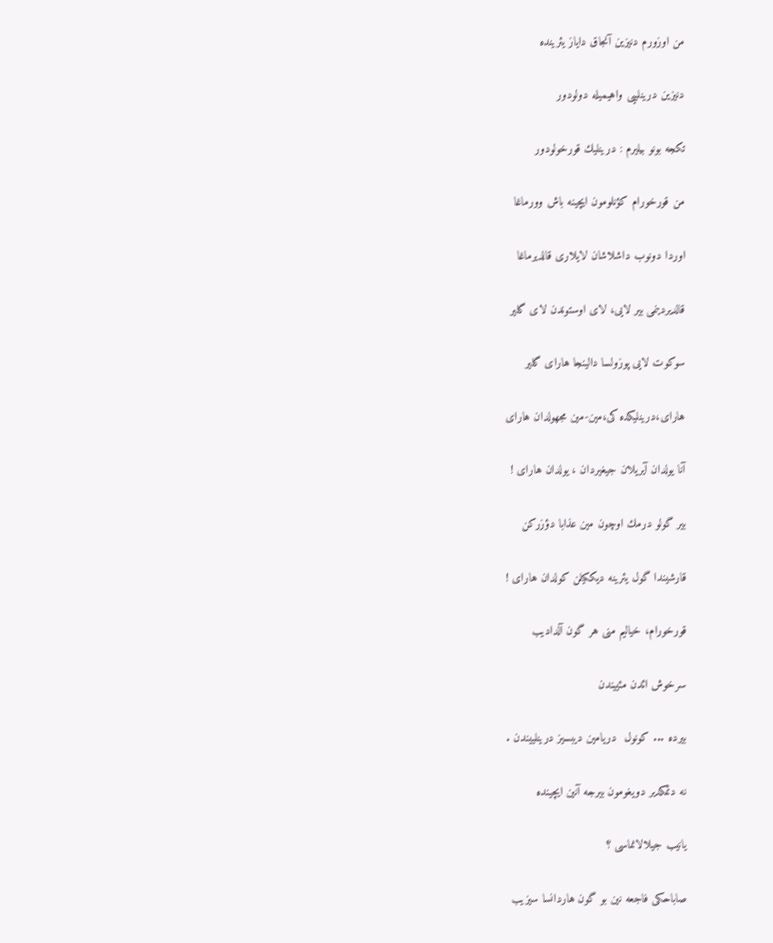من اوزورم دنیزین آنجاق دایاز یئرینده

دنیزین درینلییی واهیمیله دولودور

تكجه بونو بیلیرم : درینلیك قورخولودور

من قورخورام كؤنلومون ایچینه باش وورماغا

اوردا دونوب داشلاشان لایلاری قالدیرماغا

قالدیردینمی بیر لایی، لای اوستوندن لای گلیر

سوكوت لایی پوزولسا دالینجا هارای گلیر

هارای،درینلیكده كی،مین-مین مجهولدان هارای

آنا یولدان آیریلان جیغیردان ، یولدان هارای !

بیر گولو درمك اوچون مین عذابا دؤزركن

قارشیندا گول یئرینه دیككیلن كولدان هارای !

قورخورام، خیالیم منی هر گون آلدادیب

سرخوش ائدن مئییندن

بیرده ... كونول  دریامین دیبسیز درینلییندن .

نه دئمكدیر دویغومون بیرجه آنین ایچینده

یانیب جیلالانماسی ؟

صاباحكی فاجعه نین بو گون هاردانسا سیزیب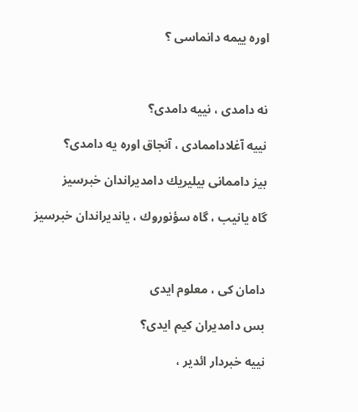اوره ییمه دانماسی ؟



نه دامدی ، نییه دامدی؟

نییه آغلاداممادی ، آنجاق اوره یه دامدی؟

بیز داممانی بیلیریك دامدیراندان خبرسیز

گاه یانیب ، گاه سؤنوروك ، یاندیراندان خبرسیز



دامان كی ، معلوم ایدی

بس دامدیران كیم ایدی؟

نییه خبردار ائدیر ،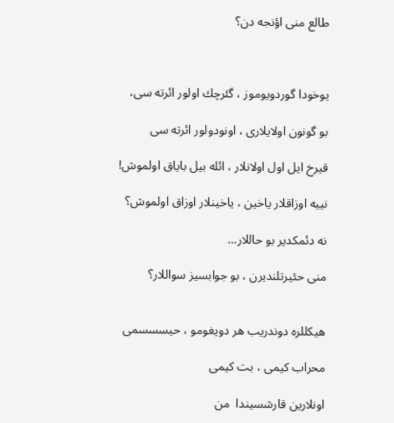طالع منی اؤنجه دن؟



یوخودا گوردویوموز ، گئرچك اولور ائرته سی،

بو گونون اولایلاری ، اونودولور ائرته سی

قیرخ ایل اول اولانلار ، ائله بیل بایاق اولموش!

نییه اوزاقلار یاخین ، یاخینلار اوزاق اولموش؟

نه دئمكدیر بو حاللار...

منی حئیرتلندیرن ، بو جوابسیز سواللار؟


هیكللره دوندریب هر دویغومو ، حیسسسمی

محراب كیمی ، بت كیمی

اونلارین قارشسیندا  من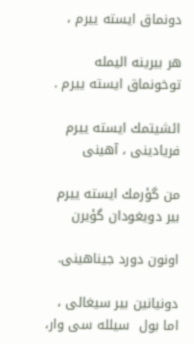دونماق ایسته ییرم ،

هر بیرینه الیمله توخونماق ایسته ییرم .

ائشیتمك ایسته ییرم فریادینی ، آهینی

من گؤرمك ایسته ییرم بیر دویغودان گؤیرن

اونون دورد جیناهینی.

دونیانین بیر سیغالی ، اما بول  سیلله سی وار،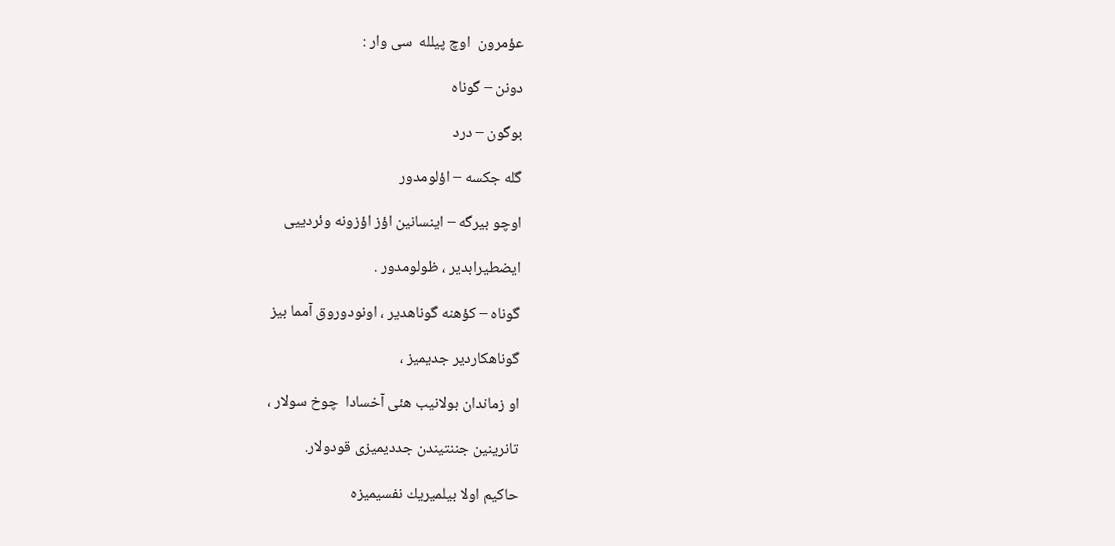عؤمرون  اوچ پیلله  سی وار :

دونن – گوناه

بوگون – درد

گله جكسه – اؤلومدور

اوچو بیرگه – اینسانین اؤز اؤزونه وئردییی

ایضطیرابدیر ، ظولومدور .

گوناه – كؤهنه گوناهدیر ، اونودوروق آمما بیز

گوناهكاردیر جدیمیز ،

او زماندان بولانیب هئی آخسادا  چوخ سولار ،

تانرینین جننتیندن جددیمیزی قودولار.

حاكیم اولا بیلمیریك نفسیمیزه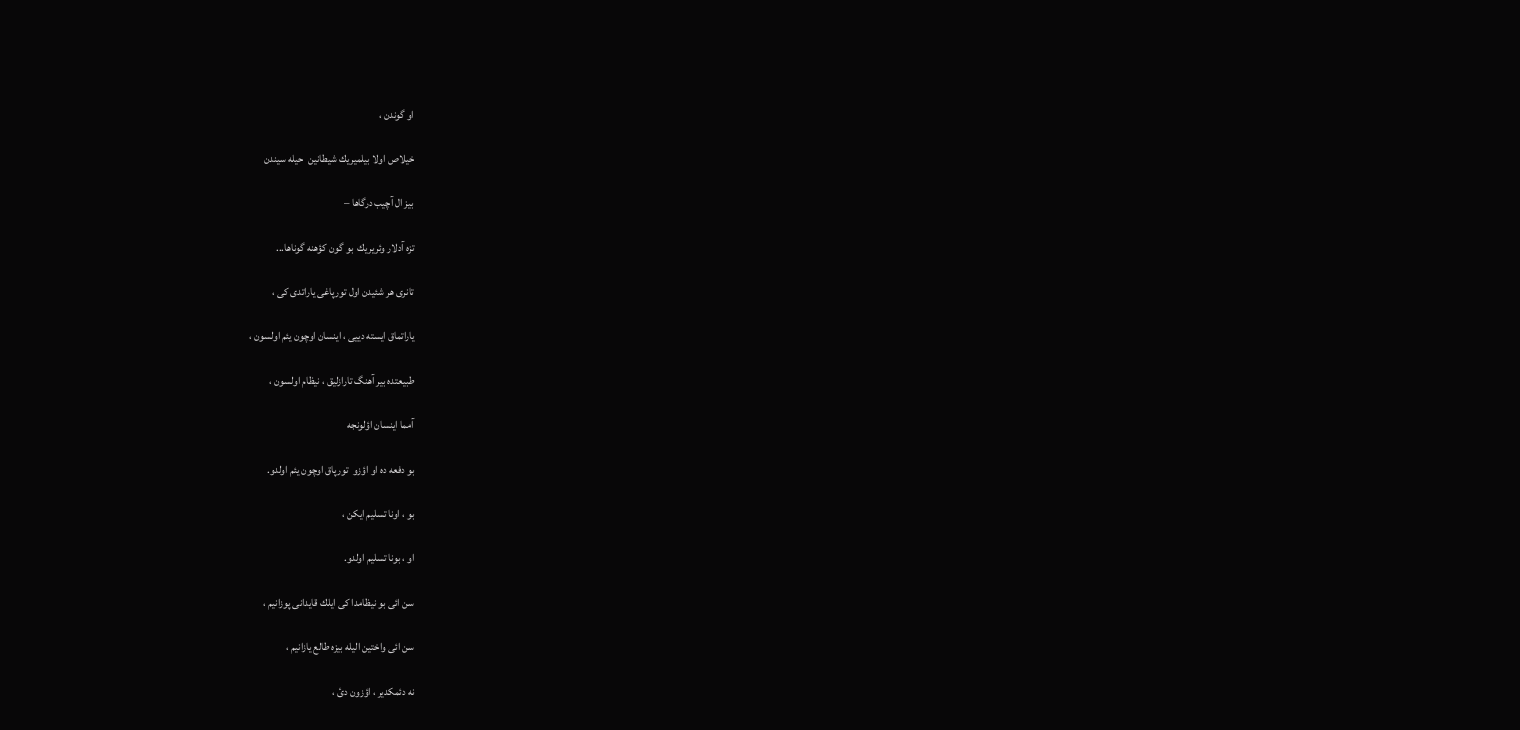او گوندن ،

خیلاص اولا بیلمیریك شیطانین  حیله سیندن

بیز ال آچیب درگاها –

تزه آدلار وئریریك  بو گون كؤهنه گوناها...

تانری هر شئیدن اول تورپاغی یاراتدی كی ،

یاراتماق ایسته دییی ، اینسان اوچون یئم اولسون ،

طبیعتده بیر آهنگ تارازلیق ، نیظام اولسون ،

آمما اینسان اؤلونجه

بو دفعه ده او اؤزو  تورپاق اوچون یئم اولدو.

بو ، اونا تسلیم ایكن ،

او ، بونا تسلیم اولدو.

سن ائی بو نیظامدا كی ایلك قایدانی پوزانیم ،

سن ائی واختین الیله بیزه طالع یازانیم ،

نه دئمكدیر ، اؤزون دئ ،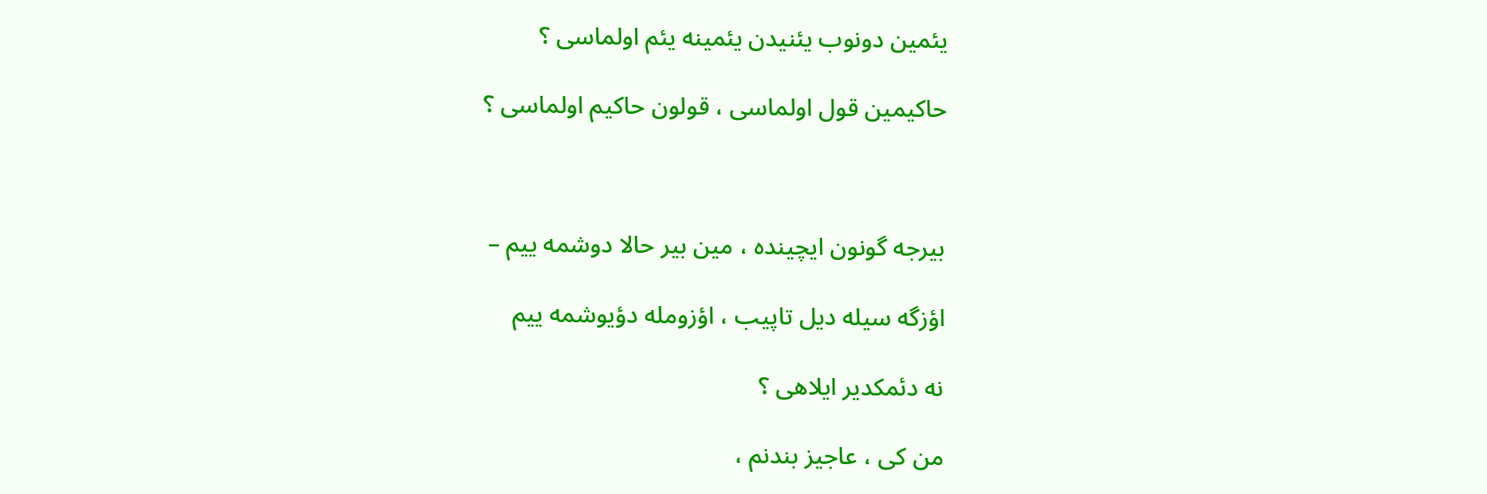یئمین دونوب یئنیدن یئمینه یئم اولماسی ؟

حاكیمین قول اولماسی ، قولون حاكیم اولماسی ؟



بیرجه گونون ایچینده ، مین بیر حالا دوشمه ییم –

اؤزگه سیله دیل تاپیب ، اؤزومله دؤیوشمه ییم

نه دئمكدیر ایلاهی ؟

من كی ، عاجیز بندنم ،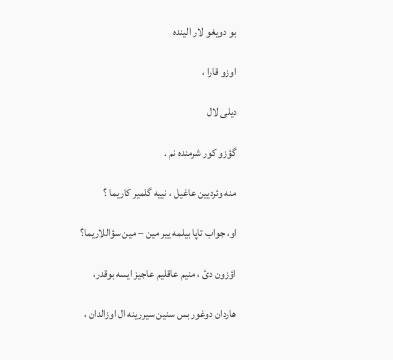بو دویغو لار الینده

اوزو قارا ،

دیلی لال

گؤزو كور شرمنده نم .

منه وئردیین عاغیل ، نییه گلمیر كاریما ؟

او، جواب تاپا بیلمه ییر مین – مین سؤاللاریما؟

اؤزون دئ ، منیم عاقلیم عاجیز ایسه بوقدر،

هاردان دوغور بس سنین سیررینه ال اوزالدان ،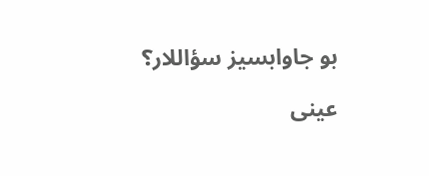بو جاوابسیز سؤاللار؟

عینی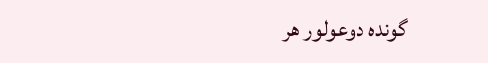گونده دوعولور هر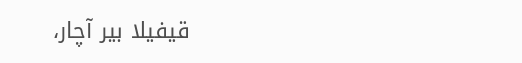قیفیلا بیر آچار،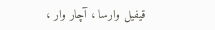قیفیل وارسا ، آچار وار ،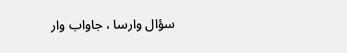سؤال وارسا ، جاواب وار